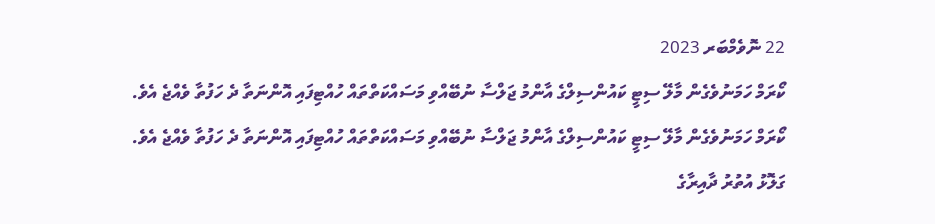22 ނޮވެމްބަރ 2023
ކޯރަމް ހަމަނުވެގެން މާލޭ ސިޓީ ކައުންސިލްގެ އާންމު ޖަލްސާ ނުބޭއްވި މަސައްކަތްތައް ހުއްޓިފައި އޮންނަތާ ދެ ހަފުތާ ވެއްޖެ އެވެ.
ކޯރަމް ހަމަނުވެގެން މާލޭ ސިޓީ ކައުންސިލްގެ އާންމު ޖަލްސާ ނުބޭއްވި މަސައްކަތްތައް ހުއްޓިފައި އޮންނަތާ ދެ ހަފުތާ ވެއްޖެ އެވެ.
ގަލޮޅު އުތުރު ދާއިރާގެ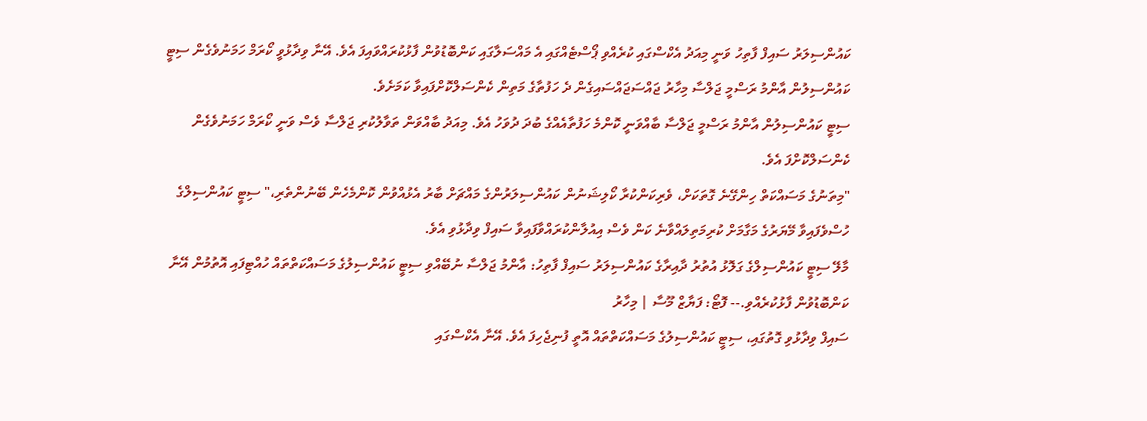ކައުންސިލަރު ސައިފް ފާތިހު ވަނީ މިއަދު އެކްސްގައި ކުރެއްވި ޕޯސްޓެއްގައި އެ މައްސަލާގައި ކަންބޮޑުވުން ފާޅުކުރައްވައިފަ އެވެ. އޭނާ ވިދާޅުވީ ކޯރަމް ހަމަނުވެގެން ސިޓީ ކައުންސިލުން އާންމު ރަސްމީ ޖަލްސާ މިހާރު ޖައްސަޖައްސައިގެން ދެ ހަފުތާގެ މަތިން ކެންސަލްކޮށްފައިވާ ކަމަށެވެ.
ސިޓީ ކައުންސިލުން އާންމު ރަސްމީ ޖަލްސާ ބާއްވަނީ ކޮންމެ ހަފުތާއެއްގެ ބުދަ ދުވަހު އެވެ. މިއަދު ބާއްވަން ތަވާލުކުރި ޖަލްސާ ވެސް ވަނީ ކޯރަމް ހަމަނުވެގެން ކެންސަލްކޮށްފަ އެވެ.
"މިތަނުގެ މަސައްކަތް ހިންގޭނެ ގޮތަކަށް، ވެރިކަންކުރާ ކޯލިޝަނުން ކައުންސިލަރުންގެ މައްޗަށް ބާރު އެޅުއްވުން ކޮންމެހެން ބޭނުންތެރި،" ސިޓީ ކައުންސިލްގެ ހުސްވެފައިވާ މޭޔަރުގެ މަގާމަށް ކުރިމަތިލައްވާނެ ކަން ވެސް އިއުލާންކުރައްވާފައިވާ ސައިފް ވިދާޅުވި އެވެ.
މާލޭ ސިޓީ ކައުންސިލްގެ ގަލޮޅު އުތުރު ދާއިރާގެ ކައުންސިލަރު ސައިފް ފާތިހު: އާންމު ޖަލްސާ ނުބޭއްވި ސިޓީ ކައުންސިލުގެ މަސައްކަތްތައް ހުއްޓިފައި އޮތުމުން އޭނާ ކަންބޮޑުވުން ފާޅުކުރެއްވި.-- ފޮޓޯ: ފަޔާޒް މޫސާ | މިހާރު
ސައިފް ވިދާޅުވި ގޮތުގައި، ސިޓީ ކައުންސިލުގެ މަސައްކަތްތައް އޮތީ ފުނިޖެހިފަ އެވެ. އޭނާ އެކްސްގައި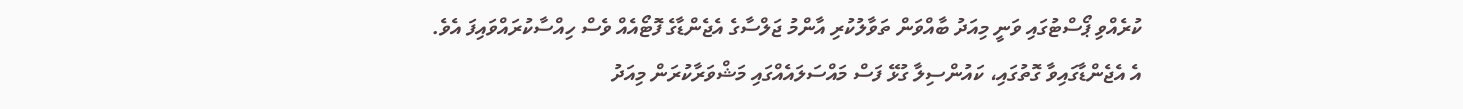ކުރެއްވި ޕޯސްޓުގައި ވަނީ މިއަދު ބާއްވަން ތަވާލުކުރި އާންމު ޖަލްސާގެ އެޖެންޑާގެ ފޮޓޯއެއް ވެސް ހިއްސާކުރައްވައިފަ އެވެ.
އެ އެޖެންޑާގައިވާ ގޮތުގައި، ކައުންސިލާ ގުޅޭ ފަސް މައްސަލައެއްގައި މަޝްވަރާކުރަން މިއަދު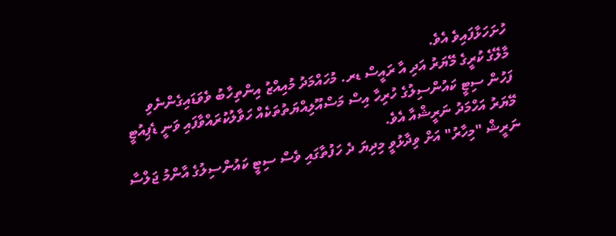ހުށަހަޅާފައިވެ އެވެ.
މާލޭގެ ކުރީގެ މޭޔަރު އަދި އާ ރައީސް ޑރ. މުހައްމަދު މުއިއްޒު އިންތިހާބު ވެވަޑައިގެންނެވި ފަހުން ސިޓީ ކައުންސިލުގެ ހުރިހާ އިސް މަސްއޫލިއްޔަތުތަކެއް ހަވާލުކުރައްވާފައި ވަނީ ޑެޕިއުޓީ މޭޔަރު އަހްމަދު ނަރީޝްއާ އެވެ.
ނަރީޝް "މިހާރު" އަށް ވިދާޅުވީ މިދިޔަ ދެ ހަފުތާގައި ވެސް ސިޓީ ކައުންސިލުގެ އާންމު ޖަލްސާ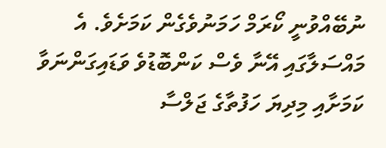ނުބޭއްވުނީ ކޯރަމް ހަމަނުވެގެން ކަމަށެވެ. އެ މައްސަލާގައި އޭނާ ވެސް ކަންބޮޑުވެ ވަޑައިގަންނަވާ ކަމަށާއި މިދިޔަ ހަފުތާގެ ޖަލްސާ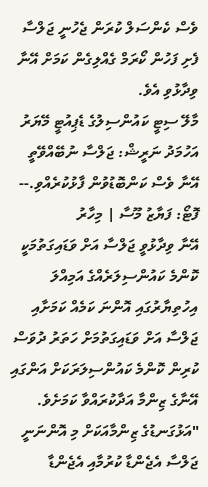ވެސް ކެންސަލް ކުރަން ޖެހުނީ ޖަލްސާ ފެށި ފަހުން ކޯރަމް ގެއްލިގެން ކަމަށް އޭނާ ވިދާޅުވި އެވެ.
މާލޭ ސިޓީ ކައުންސިލުގެ ޑެޕިއުޓީ މޭޔަރު އަހުމަދު ނަރީޝް: ޖަލްސާ ނުބޭއްވޭތީ އޭނާ ވެސް ކަންބޮޑުވުން ފާޅުކުރެއްވި.-- ފޮޓޯ: ފަޔާޒު މޫސާ | މިހާރު
އޭނާ ވިދާޅުވީ ޖަލްސާ އަށް ވަޑައިގަތުމަކީ ކޮންމެ ކައުންސިލަރެއްގެ އަމިއްލަ އިހުތިޔާރުގައި އޮންނަ ކަމެއް ކަމަށާއި ޖަލްސާ އަށް ވަޑައިގަތުމަށް ހަތަރު ދުވަސް ކުރިން ކޮންމެ ކައުންސިލަރަކަށް އަންގައި އޭނާގެ ޒިންމާ އަދާކުރައްވާ ކަމަށެވެ.
"އަޅުގަނޑުގެ ޒިންމާއަކަށް މި އޮންނަނީ ޖަލްސާ އެޖެންޑާ ކުރުމާއި އެޖެންޑާ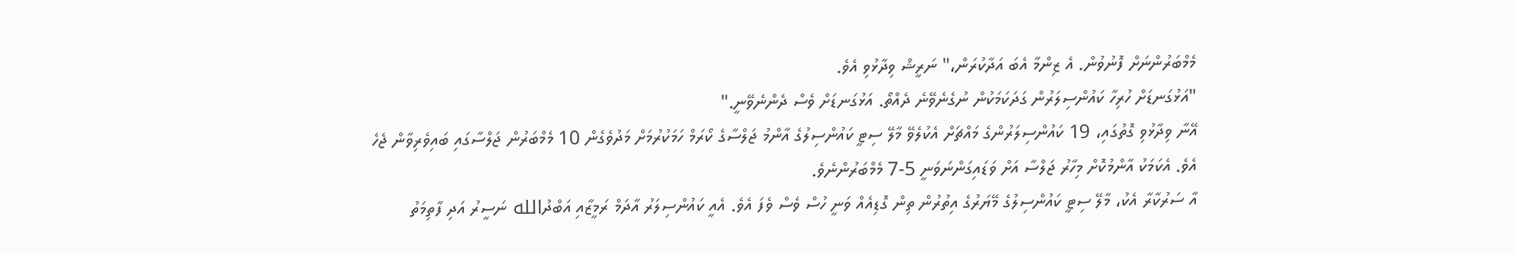މެމްބަރުންނަށް ފޮނުވުން. އެ ޒިންމާ އެބަ އަދާކުރަން،" ނަރީޝް ވިދާޅުވި އެވެ.
"އަޅުގަނޑަށް ހުރިހާ ކައުންސިލަރުން ގަދަކަމަކުން ނުގެނެވޭނެ ދެއްތޯ. އަޅުގަނޑަށް ވެސް ދެންނެވޭނީ."
އޭނާ ވިދާޅުވި ގޮތުގައި، 19 ކައުންސިލަރުންގެ މައްޗަށް އެކުލެވޭ މާލޭ ސިޓީ ކައުންސިލުގެ އާންމު ޖަލްސާގެ ކޯރަމް ހަމަކުރުމަށް މަދުވެގެން 10 މެމްބަރުން ޖަލްސާގައި ބައިވެރިވާން ޖެހެ އެވެ. އެކަމަކު އާންމުކޮށް މިހާރު ޖަލްސާ އަށް ވަޑައިގަންނަވަނީ 5-7 މެމްބަރުންނެވެ.
އާ ސަރުކާރާ އެކު، މާލޭ ސިޓީ ކައުންސިލުގެ މޭޔަރުގެ އިތުރުން ތިން ގޮޑިއެއް ވަނީ ހުސް ވެސް ވެފަ އެވެ. އެއީ ކައުންސިލަރު އާދަމް ރަމީޒާއި އަބްދުالله ނަސީރު އަދި ފާތިމަތު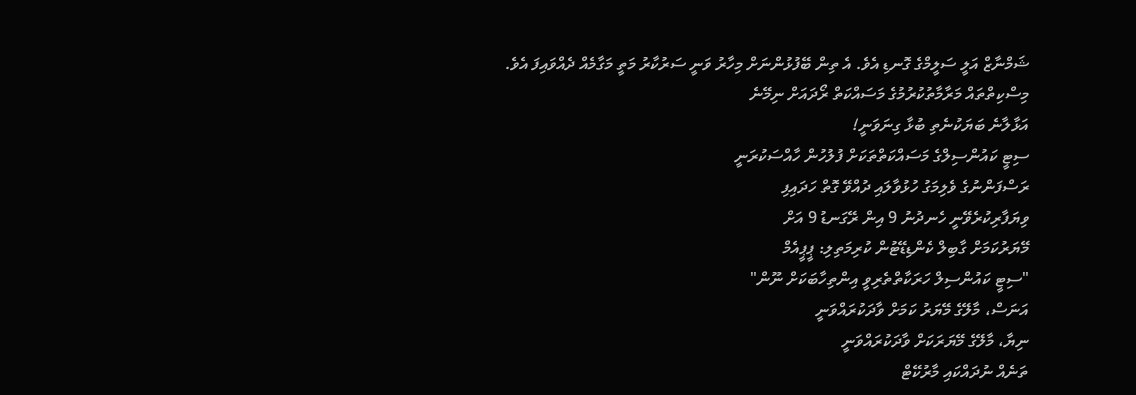ޝަމްނާޒް އަލީ ސަލީމްގެ ގޮނޑި އެވެ. އެ ތިން ބޭފުޅުންނަށް މިހާރު ވަނީ ސަރުކާރު މަތީ މަގާމެއް ދެއްވައިފަ އެވެ.
މިސްކިތްތައް މަރާމާތުކުރުމުގެ މަސައްކަތް ރޯދައަށް ނިމޭނެ
އަޅާލާނެ ބަޔަކުނެތި ބުޅާ ގިނަވަނީ!
ސިޓީ ކައުންސިލްގެ މަސައްކަތްތަކަށް ފުލުހުން ހާއްސަކުރަނީ
ރަސްފަންނުގެ ވެލިމަގު ހުޅުވާލައި ދުއްވޭ ގޮތް ހަދައިފި
ވިޔަފާރިކުރެވޭނީ ހެނދުނު 9 އިން ރޭގަނޑު 9 އަށް
މޭޔަރުކަމަށް ގާބިލް ކެންޑިޑޭޓުން ކުރިމަތިލި: ޕީޕީއެމް
"ސިޓީ ކައުންސިލް ހަރަކާތްތެރިވީ އިންތިހާބަކަށް ނޫން"
އަނަސް، މާލޭގެ މޭޔަރު ކަމަށް ވާދަކުރައްވަނީ
ނިޔާ، މާލޭގެ މޭޔަރަކަށް ވާދަކުރައްވަނީ
ތަނެއް ނުދައްކައި މާރުކޭޓް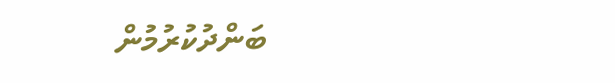ބަންދުކުރުމުން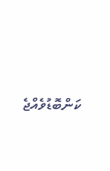ކަންބޮޑުވެއްޖެ